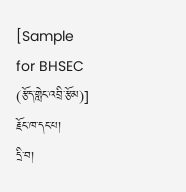[Sample for BHSEC (རྩོད་གླེང་འབྲི་རྩོམ)] རྗོང་ཁ་དང་པ།
དྲི་བ།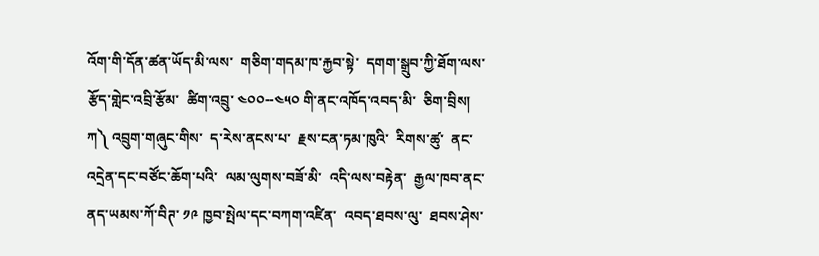འོག་གི་དོན་ཚན་ཡོད་མི་ལས་  གཅིག་གདམ་ཁ་རྐྱབ་སྟེ་  དགག་སྒྲུབ་ཀྱི་ཐོག་ལས་ རྩོད་གླེང་འབྲི་རྩོམ་  ཚིག་འབྲུ་ ༤༠༠--༤༥༠ གི་ནང་འཁོད་འབད་མི་  ཅིག་བྲིས།
ཀ༽ འབྲུག་གཞུང་གིས་  ད་རེས་ནངས་པ་  རྗས་ངན་ཏམ་ཁུའི་  རིགས་ཚུ་  ནང་འདྲེན་དང་བཙོང་ཆོག་པའི་  ལམ་ལུགས་བཟོ་མི་  འདི་ལས་བརྟེན་  རྒྱལ་ཁབ་ནང་ ནད་ཡམས་ཀོ་བིཊ་ ༡༩ ཁྱབ་སྤེལ་དང་བཀག་འཛིན་  འབད་ཐབས་ལུ་  ཐབས་ཤེས་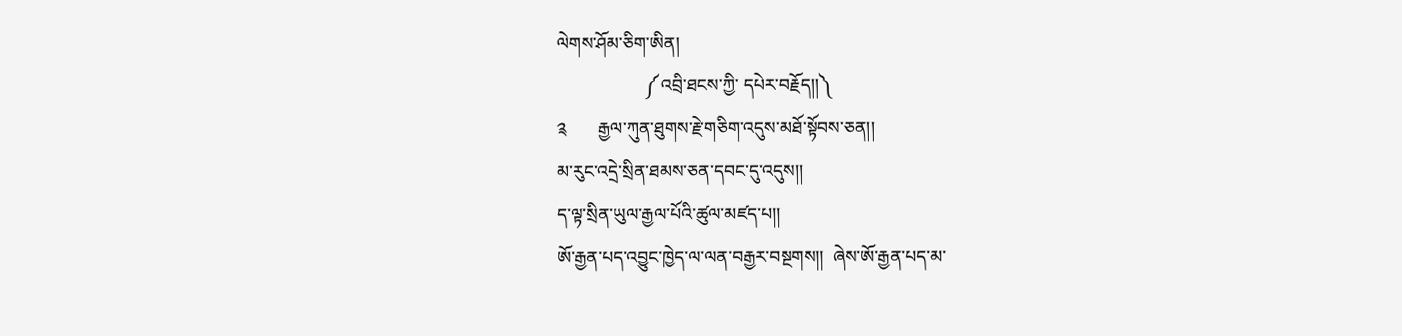ལེགས་ཤོམ་ཅིག་ཨིན།
                    ༼འབྲི་ཐངས་ཀྱི་ དཔེར་བརྗོད།།༽
༉       རྒྱལ་ཀུན་ཐུགས་རྗེ་གཅིག་འདུས་མཐོ་སྟོབས་ཅན།།
མ་རུང་འདྲེ་སྲིན་ཐམས་ཅན་དབང་དུ་འདུས།།
ད་ལྟ་སྲིན་ཡུལ་རྒྱལ་པོའི་ཚུལ་མཛད་པ།།
ཨོ་རྒྱན་པད་འབྱུང་ཁྱེད་ལ་ལན་བརྒྱར་བསྔགས།།  ཞེས་ཨོ་རྒྱན་པད་མ་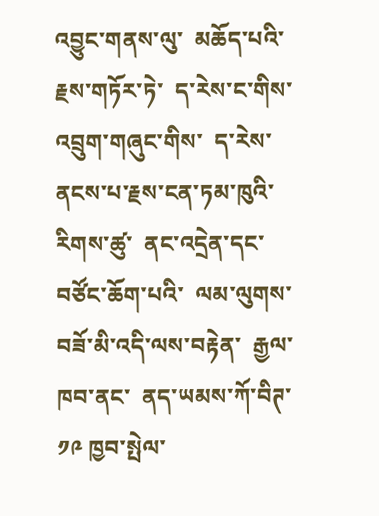འབྱུང་གནས་ལུ་  མཆོད་པའི་རྗས་གཏོར་ཏེ་  ད་རེས་ང་གིས་  འབྲུག་གཞུང་གིས་  ད་རེས་ནངས་པ་རྗས་ངན་ཏམ་ཁུའི་  རིགས་ཚུ་  ནང་འདྲེན་དང་བཙོང་ཆོག་པའི་  ལམ་ལུགས་བཟོ་མི་འདི་ལས་བརྟེན་  རྒྱལ་ཁབ་ནང་  ནད་ཡམས་ཀོ་བིཊ་ ༡༩ ཁྱབ་སྤེལ་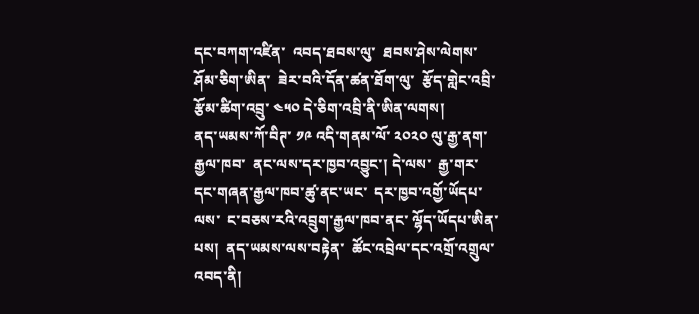དང་བཀག་འཛིན་  འབད་ཐབས་ལུ་  ཐབས་ཤེས་ལེགས་ཤོམ་ཅིག་ཨིན་  ཟེར་བའི་དོན་ཚན་ཐོག་ལུ་  རྩོད་གླེང་འབྲི་རྩོམ་ཚིག་འབྲུ་ ༤༥༠ དེ་ཅིག་འབྲི་ནི་ཨིན་ལགས།
ནད་ཡམས་ཀོ་བིཊ་ ༡༩ འདི་གནམ་ལོ་ ༢༠༢༠ ལུ་རྒྱ་ནག་རྒྱལ་ཁབ་  ནང་ལས་དར་ཁྱབ་འབྱུང་། དེ་ལས་  རྒྱ་གར་དང་གཞན་རྒྱལ་ཁབ་ཚུ་ནང་ཡང་  དར་ཁྱབ་འགྱོ་ཡོདཔ་ལས་  ང་བཅས་རའི་འབྲུག་རྒྱལ་ཁབ་ནང་ ལྷོད་ཡོདཔ་ཨིན་པས།  ནད་ཡམས་ལས་བརྟེན་  ཚོང་འབྲེལ་དང་འགྲོ་འགྲུལ་འབད་ནི།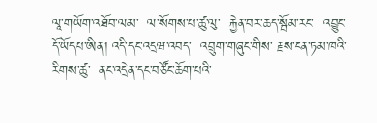ལཱ་གཡོག་འཐོབ་ལམ་  ལ་སོགས་པ་ཚུ་ལུ་  རྐྱེན་བར་ཆད་སྦོམ་རང་  འབྱུང་དོ་ཡོདཔ་ཨིན། འདི་དང་འདྲཝ་འབད་  འབྲུག་གཞུང་གིས་ རྗས་ངན་ཏམ་ཁའི་རིགས་ཚུ་  ནང་འདྲེན་དང་བཙོང་ཆོག་པའི་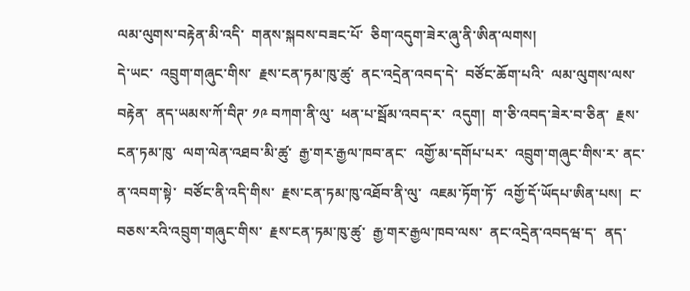ལམ་ལུགས་བརྟེན་མི་འདི་  གནས་སྐབས་བཟང་པོ་  ཅིག་འདུག་ཟེར་ཞུ་ནི་ཨིན་ལགས།
དེ་ཡང་  འབྲུག་གཞུང་གིས་  རྗས་ངན་ཏམ་ཁུ་ཚུ་  ནང་འདྲེན་འབད་དེ་  བཙོང་ཆོག་པའི་  ལམ་ལུགས་ལས་བརྟེན་  ནད་ཡམས་ཀོ་བིཊ་ ༡༩ བཀག་ནི་ལུ་  ཕན་པ་སྦོམ་འབད་ར་  འདུག།  ག་ཅི་འབད་ཟེར་བ་ཅིན་  རྗས་ངན་ཏམ་ཁུ་  ལག་ལེན་འཐབ་མི་ཚུ་  རྒྱ་གར་རྒྱལ་ཁབ་ནང་  འགྱོ་མ་དགོཔ་པར་  འབྲུག་གཞུང་གིས་ར་ ནང་ན་འབག་སྟེ་  བཙོང་ནི་འདི་གིས་  རྗས་ངན་ཏམ་ཁུ་འཐོབ་ནི་ལུ་  འཇམ་ཏོག་ཏོ་  འགྱོ་དོ་ཡོདཔ་ཨིན་པས།  ང་བཅས་རའི་འབྲུག་གཞུང་གིས་  རྗས་ངན་ཏམ་ཁུ་ཚུ་  རྒྱ་གར་རྒྱལ་ཁབ་ལས་  ནང་འདྲེན་འབདཝ་ད་  ནད་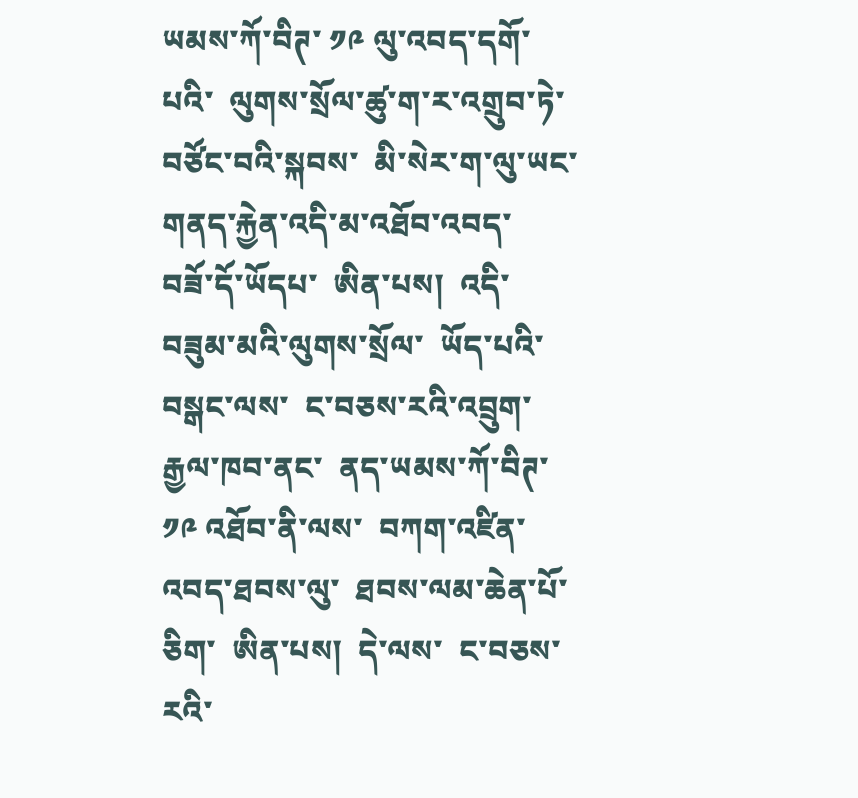ཡམས་ཀོ་བིཊ་ ༡༩ ལུ་འབད་དགོ་པའི་  ལུགས་སྲོལ་ཚུ་ག་ར་འགྲུབ་ཏེ་  བཙོང་བའི་སྐབས་  མི་སེར་ག་ལུ་ཡང་  གནད་རྐྱེན་འདི་མ་འཐོབ་འབད་  བཟོ་དོ་ཡོདཔ་  ཨིན་པས།  འདི་བཟུམ་མའི་ལུགས་སྲོལ་  ཡོད་པའི་བསྒང་ལས་  ང་བཅས་རའི་འབྲུག་རྒྱལ་ཁབ་ནང་  ནད་ཡམས་ཀོ་བིཊ་ ༡༩ འཐོབ་ནི་ལས་  བཀག་འཛིན་འབད་ཐབས་ལུ་  ཐབས་ལམ་ཆེན་པོ་ཅིག་  ཨིན་པས།  དེ་ལས་  ང་བཅས་རའི་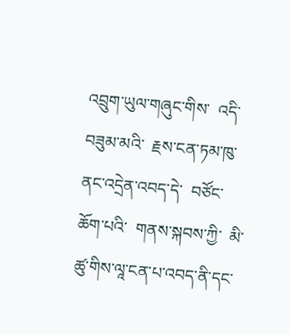འབྲུག་ཡུལ་གཞུང་གིས་  འདི་བཟུམ་མའི་  རྗས་ངན་ཏམ་ཁུ་  ནང་འདྲེན་འབད་དེ་  བཙོང་ཆོག་པའི་  གནས་སྐབས་ཀྱི་  མི་ཚུ་གིས་ལཱ་ངན་པ་འབད་ནི་དང་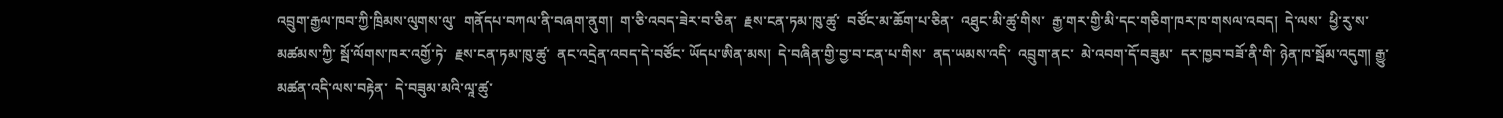འབྲུག་རྒྱལ་ཁབ་ཀྱི་ཁྲིམས་ལུགས་ལུ་  གནོདཔ་བཀལ་ནི་བཞག་ནུག།  ག་ཅི་འབད་ཟེར་བ་ཅིན་  རྗས་ངན་ཏམ་ཁུ་ཚུ་  བཙོང་མ་ཆོག་པ་ཅིན་  འཐུང་མི་ཚུ་གིས་  རྒྱ་གར་གྱི་མི་དང་གཅིག་ཁར་ཁ་གསལ་འབད།  དེ་ལས་  ཕྱི་རུ་ས་མཚམས་ཀྱི་ སྦོ་ལོགས་ཁར་འགྱོ་ཏེ་  རྗས་ངན་ཏམ་ཁུ་ཚུ་  ནང་འདྲེན་འབད་དེ་བཙོང་ ཡོདཔ་ཨིན་མས།  དེ་བཞིན་གྱི་བྱ་བ་ངན་པ་གིས་  ནད་ཡམས་འདི་  འབྲུག་ནང་  མེ་འབག་དོ་བཟུམ་  དར་ཁྱབ་བཟོ་ནི་གི་ ཉེན་ཁ་སྦོམ་འདུག། རྒྱུ་མཚན་འདི་ལས་བརྟེན་  དེ་བཟུམ་མའི་ལཱ་ཚུ་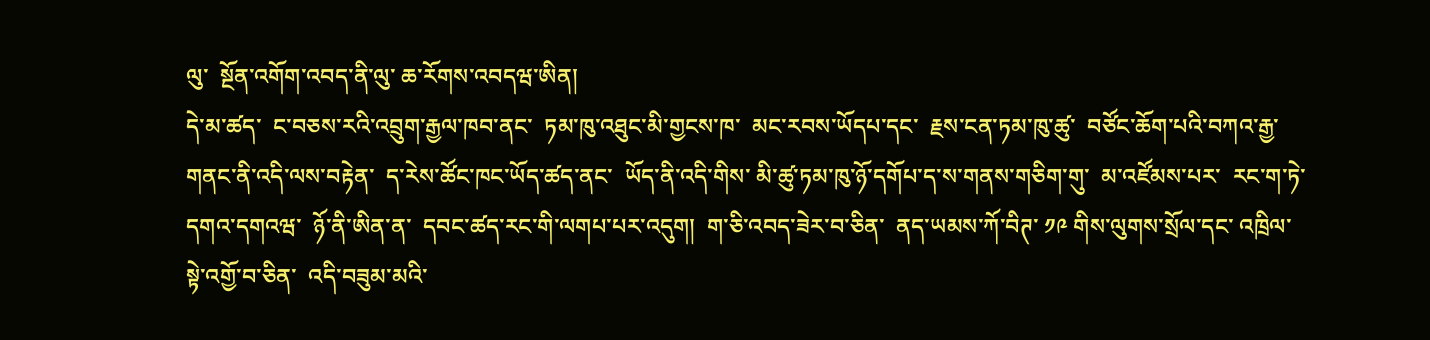ལུ་  སྔོན་འགོག་འབད་ནི་ལུ་ ཆ་རོགས་འབདཝ་ཨིན།
དེ་མ་ཚད་  ང་བཅས་རའི་འབྲུག་རྒྱལ་ཁབ་ནང་  ཏམ་ཁུ་འཐུང་མི་གྱངས་ཁ་  མང་རབས་ཡོདཔ་དང་  རྗས་ངན་ཏམ་ཁུ་ཚུ་  བཙོང་ཆོག་པའི་བཀའ་རྒྱ་  གནང་ནི་འདི་ལས་བརྟེན་  ད་རེས་ཚོང་ཁང་ཡོད་ཚད་ནང་  ཡོད་ནི་འདི་གིས་ མི་ཚུ་ཏམ་ཁུ་ཉོ་དགོཔ་ད་ས་གནས་གཅིག་གུ་  མ་འཛོམས་པར་  རང་ག་ཏེ་དགའ་དགའཝ་  ཉོ་ནི་ཨིན་ན་  དབང་ཚད་རང་གི་ལགཔ་པར་འདུག།  ག་ཅི་འབད་ཟེར་བ་ཅིན་  ནད་ཡམས་ཀོ་བིཊ་ ༡༩ གིས་ལུགས་སྲོལ་དང་ འཁྲིལ་སྟེ་འགྱོ་བ་ཅིན་  འདི་བཟུམ་མའི་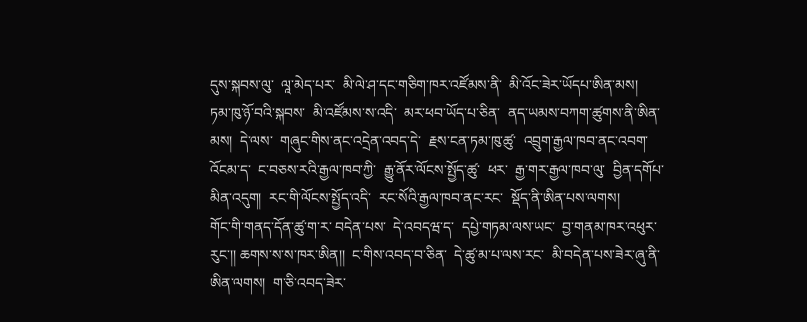དུས་སྐབས་ལུ་  ལཱ་མེད་པར་  མི་ལེ་ཤ་དང་གཅིག་ཁར་འཛོམས་ནི་  མི་འོང་ཟེར་ཡོདཔ་ཨིན་མས།  ཏམ་ཁུ་ཉོ་བའི་སྐབས་  མི་འཛོམས་ས་འདི་  མར་ཕབ་ཡོད་པ་ཅིན་  ནད་ཡམས་བཀག་ཚུགས་ནི་ཨིན་མས།  དེ་ལས་  གཞུང་གིས་ནང་འདྲེན་འབད་དེ་  རྗས་ངན་ཏམ་ཁུ་ཚུ་  འབྲུག་རྒྱལ་ཁབ་ནང་འབག་འོངམ་ད་  ང་བཅས་རའི་རྒྱལ་ཁབ་ཀྱི་  རྒྱུ་ནོར་ལོངས་སྤྱོད་ཚུ་  ཕར་  རྒྱ་གར་རྒྱལ་ཁབ་ལུ་  བྱིན་དགོཔ་མིན་འདུག།  རང་གི་ལོངས་སྤྱོད་འདི་  རང་སོའི་རྒྱལ་ཁབ་ནང་རང་  སྡོད་ནི་ཨིན་པས་ལགས།
གོང་གི་གནད་དོན་ཚུ་ག་ར་ བདེན་པས་  དེ་འབདཝ་ད་  དཔྱེ་གཏམ་ལས་ཡང་  བྱ་གནམ་ཁར་འཕུར་རུང་།། ཆགས་ས་ས་ཁར་ཨིན།།  ང་གིས་འབད་བ་ཅིན་  དེ་ཚུ་མ་པ་ལས་རང་  མི་བདེན་པས་ཟེར་ཞུ་ནི་ཨིན་ལགས།  ག་ཅི་འབད་ཟེར་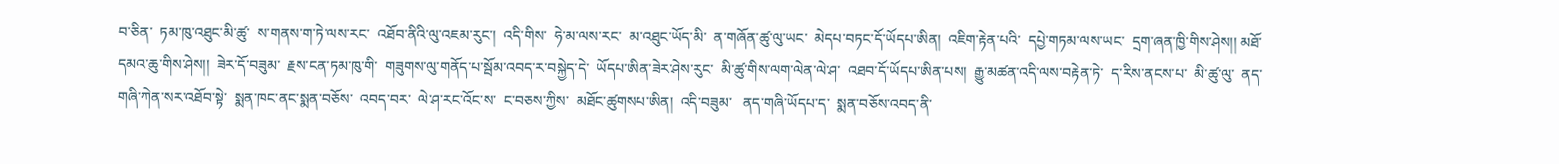བ་ཅིན་  ཏམ་ཁུ་འཐུང་མི་ཚུ་  ས་གནས་ག་ཏེ་ལས་རང་  འཐོབ་ནིའི་ལུ་འཇམ་རུང་།  འདི་གིས་  ཧེ་མ་ལས་རང་  མ་འཐུང་ཡོད་མི་  ན་གཞོན་ཚུ་ལུ་ཡང་  མེདཔ་བཏང་དོ་ཡོདཔ་ཨིན།  འཇིག་རྟེན་པའི་  དཔྱེ་གཏམ་ལས་ཡང་  དྲག་ཞན་ཁྱི་གིས་ཤེས།། མཐོ་དམའ་ཆུ་གིས་ཤེས།།  ཟེར་དོ་བཟུམ་  རྗས་ངན་ཏམ་ཁུ་གི་  གཟུགས་ལུ་གནོད་པ་སྦོམ་འབད་ར་བསྐྱེད་དེ་  ཡོདཔ་ཨིན་ཟེར་ཤེས་རུང་  མི་ཚུ་གིས་ལག་ལེན་ལེ་ཤ་  འཐབ་དོ་ཡོདཔ་ཨིན་པས།  རྒྱུ་མཚན་འདི་ལས་བརྟེན་ཏེ་  ད་རིས་ནངས་པ་  མི་ཚུ་ལུ་  ནད་གཞི་ཀེན་སར་འཐོབ་སྟེ་  སྨན་ཁང་ནང་སྨན་བཅོས་  འབད་བར་  ལེ་ཤ་རང་འོང་ས་  ང་བཅས་ཀྱིས་  མཐོང་ཚུགསཔ་ཨིན།  འདི་བཟུམ་   ནད་གཞི་ཡོདཔ་ད་  སྨན་བཅོས་འབད་ནི་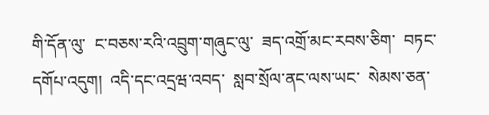གི་དོན་ལུ་  ང་བཅས་རའི་འབྲུག་གཞུང་ལུ་  ཟད་འགྲོ་མང་རབས་ཅིག་  བཏང་དགོཔ་འདུག།  འདི་དང་འདྲཝ་འབད་  སླབ་སྲོལ་ནང་ལས་ཡང་  སེམས་ཅན་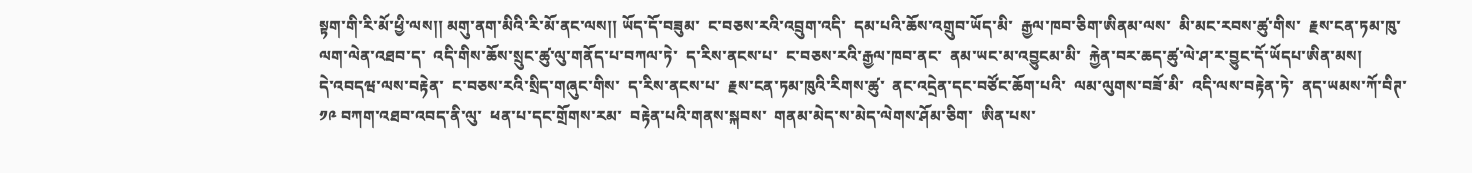སྟག་གི་རི་མོ་ཕྱི་ལས།། མགུ་ནག་མིའི་རི་མོ་ནང་ལས།། ཡོད་དོ་བཟུམ་  ང་བཅས་རའི་འབྲུག་འདི་  དམ་པའི་ཆོས་འགྲུབ་ཡོད་མི་  རྒྱལ་ཁབ་ཅིག་ཨིནམ་ལས་  མི་མང་རབས་ཚུ་གིས་  རྗས་ངན་ཏམ་ཁུ་ལག་ལེན་འཐབ་ད་  འདི་གིས་ཆོས་སྲུང་ཚུ་ལུ་གནོད་པ་བཀལ་ཏེ་  ད་རིས་ནངས་པ་  ང་བཅས་རའི་རྒྱལ་ཁབ་ནང་  ནམ་ཡང་མ་འབྱུངམ་མི་  རྐྱེན་བར་ཆད་ཚུ་ལེ་ཤ་ར་བྱུང་དོ་ཡོདཔ་ཨིན་མས།
དེ་འབདཝ་ལས་བརྟེན་  ང་བཅས་རའི་སྲིད་གཞུང་གིས་  ད་རིས་ནངས་པ་  རྗས་ངན་ཏམ་ཁུའི་རིགས་ཚུ་  ནང་འདྲེན་དང་བཙོང་ཆོག་པའི་  ལམ་ལུགས་བཟོ་མི་  འདི་ལས་བརྟེན་ཏེ་  ནད་ཡམས་ཀོ་བིཊ་ ༡༩ བཀག་འཐབ་འབད་ནི་ལུ་  ཕན་པ་དང་གྲོགས་རམ་  བརྟེན་པའི་གནས་སྐབས་  གནམ་མེད་ས་མེད་ལེགས་ཤོམ་ཅིག་  ཨིན་པས་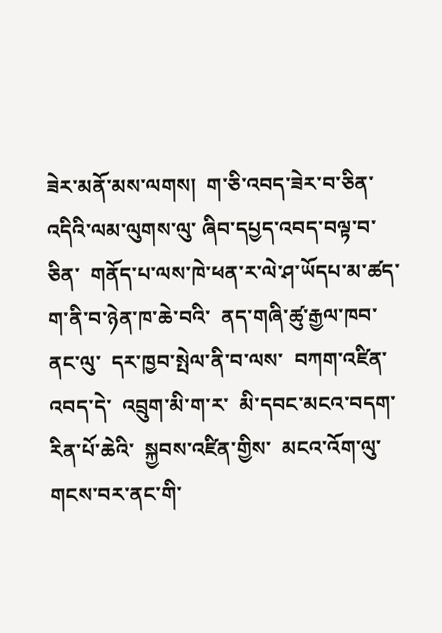ཟེར་མནོ་མས་ལགས།  ག་ཅི་འབད་ཟེར་བ་ཅིན་  འདིའི་ལམ་ལུགས་ལུ་ ཞིབ་དཔྱད་འབད་བལྟ་བ་ཅིན་  གནོད་པ་ལས་ཁེ་ཕན་ར་ལེ་ཤ་ཡོདཔ་མ་ཚད་  ག་ནི་བ་ཉེན་ཁ་ཆེ་བའི་  ནད་གཞི་ཚུ་རྒྱལ་ཁབ་ནང་ལུ་  དར་ཁྱབ་སྤེལ་ནི་བ་ལས་  བཀག་འཛིན་འབད་དེ་  འབྲུག་མི་ག་ར་  མི་དབང་མངའ་བདག་རིན་པོ་ཆེའི་  སྐྱབས་འཛིན་གྱིས་  མངའ་འོག་ལུ་  གངས་བར་ནང་གི་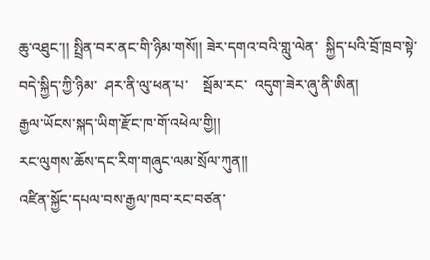ཆུ་འཐུང་།། སྤྲིན་བར་ནང་གི་ཉིམ་གསོ།། ཟེར་དགའ་བའི་གླུ་ལེན་  སྐྱིད་པའི་བྲོ་ཁྲབ་སྟེ་  བདེ་སྐྱིད་ཀྱི་ཉིམ་  ཤར་ནི་ལུ་ཕན་པ་    སྦོམ་རང་  འདུག་ཟེར་ཞུ་ནི་ཨིན།
རྒྱལ་ཡོངས་སྐད་ཡིག་རྫོང་ཁ་གོ་འཕེལ་གྱི།།
རང་ལུགས་ཆོས་དང་རིག་གཞུང་ལམ་སྲོལ་ཀུན།།
འཛིན་སྐྱོང་དཔལ་བས་རྒྱལ་ཁབ་རང་བཙན་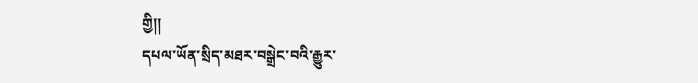གྱི།།
དཔལ་ཡོན་སྲིད་མཐར་བསྒྲེང་བའི་རྒྱུར་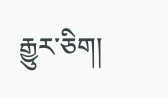རྒྱུར་ཅིག།